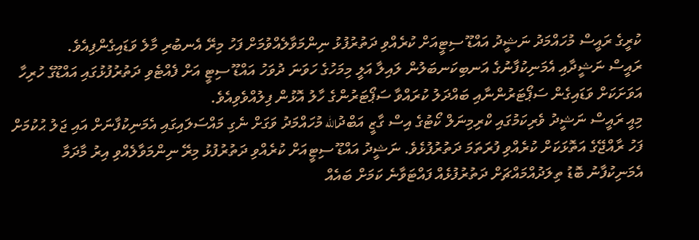ކުރީގެ ރައީސް މުހައްމަދު ނަޝީދު އައްޑޫ ސިޓީއަށް ކުރެއްވި ދަތުރުފުޅު ނިންމަވާލެއްވުމަށް ފަހު މިރޭ އެނބުރި މާލެ ވަޑައިގެންފިއެވެ.
ރައީސް ނަޝީދާއި އެމަނިކުފާނުގެ އަނބިކަނބަލުން ލައިލާ އަލީ މިމަހުގެ ހަވަނަ ދުވަހު އައްޑޫ ސިޓީ އަށް ފެއްޓެވި ދަތުރުފުޅުގައި އައްޑޫގެ ހުރިހާ އަވަށަކަށް ވަޑައިގެން ސަޕޯޓަރުންނާއި ބައްދަލު ކުރައްވާ ސަޕޯޓަރުންގެ ހާލު އޮޅުން ފިލުއްވެވިއެވެ.
މިއީ ރައީސް ނަޝީދު ވެރިކަމުގައި ކްރިމިނަލް ކޯޓުގެ އިސް ގާޒީ އަބްދުالله މުހައްމަދު ވަގަށް ނެގި މައްސަލައިގައި އެމަނިކުފާނަށް އައި ޖަލު ޙުކުމަށް ފަހު ރާއްޖޭގެ އަތޮޅަކަށް ކުރެއްވި ފުރަތަމަ ދަތުރުފުޅެވެ. ނަޝީދު އައްޑޫ ސިޓީއަށް ކުރެއްވި ދަތުރުފުޅު މިރޭ ނިންމަވާލެއްވި އިރު މާދަމާ އެމަނިކުފާނު ބޮޑު ތިލަދުއްމައްޗަށް ދަތުރުފުޅެއް ފައްޓަވާނެ ކަމަށް ބައެއް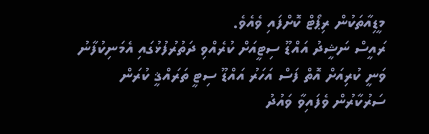މީޑިއާތަކުން ރިޕޯޓް ކޮށްފައި ވެއެވެ.
ރައީސް ނަޝީދު އައްޑޫ ސިޓީއަށް ކުރެއްވި ދަތުރުފުޅުގައި އެމަނިކުފާނު ވަނީ ކުރިއަށް އޮތް ފަސް އަހަރު އައްޑޫ ސިޓީ ތަރައްޤީ ކުރަން ސަރުކާރުން ވެފައިވާ ވައުދު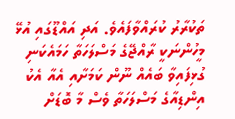ތަކުރާރު ކުރައްވާފައެވެ. އަދި އައްޑޫގައި އުޅޭ މީހުންނަކީ ރާއްޖޭގެ މަސްލަހަތާ ހަމައެކަނި ގުޅިފައިވާ ބައެއް ނޫން ކަމަށާއި އެއާ އެކު އިންޑިއާގެ މަސްލަހަތާ ވެސް މާ ބޮޑަށް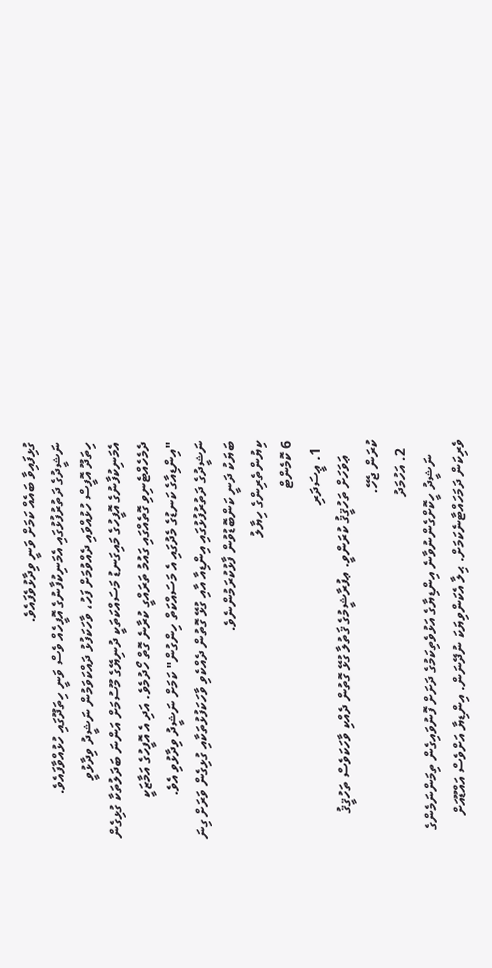ގުޅިފައިވާ ބައެއް ކަމަށް ވަނީ ވިދާޅުވެފައެވެ.
ނަޝީދުގެ ދަތުރުފުޅުގައި އެމަނިކުފާނުގެ އޮފީހެއް ވެސް ވަނީ ހިތަދޫގައި ހުޅުއްވާފައެވެ.
ހިތަދޫ އޮފީސް ހުޅުއްވައި ދެއްވުމަށް ފަހު، ވާހަކަފުޅު ދައްކަވަމުން ނަޝީދު ވިދާޅުވީ އެމަނިކުފާނުގެ އޮފީހުގެ މައިގަނޑު މަސައްކަތަކީ ދުނިޔޭގެ މޫސުމަށް އަންނަ ބަދަލުތަކާ ގުޅިގެން ދެމެހެއްޓެނިވި ގޮތެއްގައި ގައުމު ތަރައްގީ ކުރާނެ ގޮތް ހޯދުމެވެ. އަދި އެ އޮފީހުގެ އަމާޒަކީ "އިންޑިއާގެ ކަނޑުގެ މެދުގައި އެ މަސައްކަތް ހިންގުން" ކަމަށް ނަޝީދު ވިދާޅުވި އެވެ.
ނަޝީދުގެ ދަތުރުފުޅުގައި އިންޑިއާ އާއި ގުޅޭ ގޮތުން ދެއްކެވި ވާހަކަފުޅުތަކާއި ގުޅިގެން ވަރަށް ގިނަ ބަޔަކު ދަނީ ކަންބޮޑުވުން ފާޅުކުރަމުންނެވެ.
ކިޔުންތެރިންގެ ހިޔާލު
6 ކޮމެންޓް
  1. ޢީސަދަރި
    ޢަވަހަށް ތަހުޤީޤު ކުރަންވީ. ޢފުރާޝީމުގެ ޤަތުލާ ގުޅޭ ގޮތުން ދެއްކި ވާހަކަވެސް ތަހުޤީޤު ކުރަން ޖެހޭ.
  2. އަހުމަދު
    ނަޝީދު ހީކޮށްގެންނުވާނެ އިންޑިޔާގެ އަޅުވެތިކަމުގެ ދަށަށް ފޮނުވައިގެން ތިމަންނަމެންގެ ވެރިކަން ދަމަހައްޓާނެކަމަށް. ޙިލާ އެކަންވިޔަކަ ނުދޭނަން. އިންޑިޔާ އަށްވެސް އައްޑޫއަށް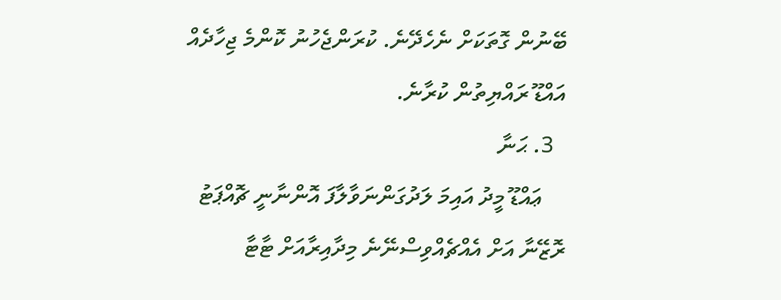ބޭނުން ގޮތަކަށް ނެހެދޭނެ. ކުރަންޖެހުނު ކޮންމެ ޖިހާދެއް އައްޑޫ ރައްޔިތުން ކުރާނެ.
  3. ޙަނާ
    ޢައްޑޫ މީދު އައިމަ ލަދުގަންނަވާލާފަ އޮންނާނީ ޗޮއްޕަޓު ރޮޒޭނާ އަށް އެއްޗެއްވިސްނޭނެ މިދާއިރާއަށް ޓާޓާ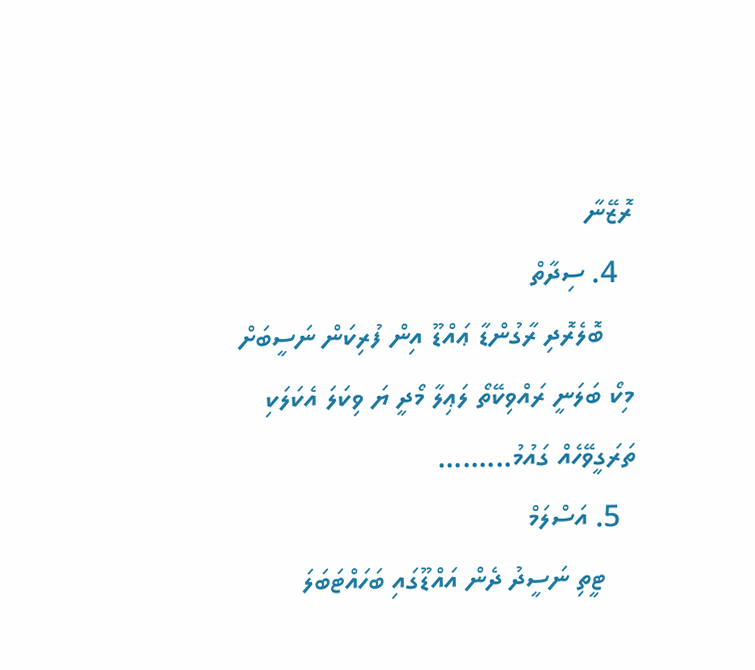ރޮޒޭނާ
  4. ސިދާތް
    ބޮލެރޮދި ރާގުންޑާ ޢައްޑޫ އިން ފުރިކަން ނަސީބަށް މިކޯ ބަލަނީ ރައްވިކޭތޯ ލަޢިލާ މޯދީ ޔަ ވިކަލަ އެކަލަކި ތަރަގީވޭހެއް ގައުމު.........
  5. އަސްލަމް
    ޓީތި ނަސީދު ދެން އައްޑޫގައި ބަހައްޓަބަލަ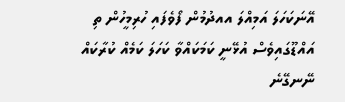އޭނަކަހަލަ އަމިއްލަ އއދުމުން ފޯވެފައި ހުރިމީހުން ތި އައްޑޫގައިވެސް އުޅޭނީ ކަމަކައްވާ ކަހަލަ ކަމެއް ކުރާކައް ނޭނގޭނެ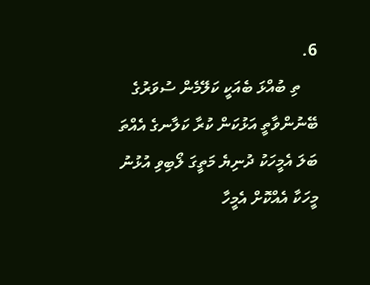6.
    ތި ބުއްޅަ ބެއަކީ ކަލޭމެން ސުވަރުގެ ބޭނުންވާތީ އަޅުކަން ކުރާ ކަލާނގެ އެއްތަ ބަލަ އެމީހަކު ދުނިޔެ މަތީގަ ލޯބިވި އުޅުނު މީހަކާ އެއްކޮށް އެމީހާ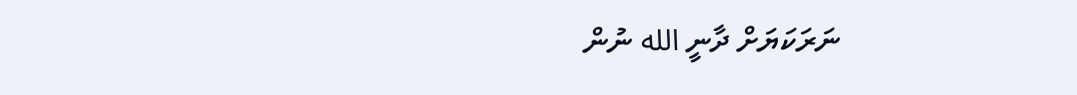ނަރަކަޔަށް ދާނީ الله ނުން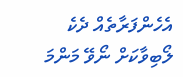އެހެންފަރާތެއް ދެކެ ލޯބިވާކަށް ނޯވޭ މަންމަ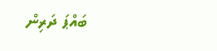ބައްޕަ ދަރިން